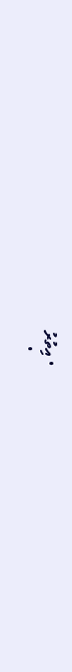• އިތުރު
    •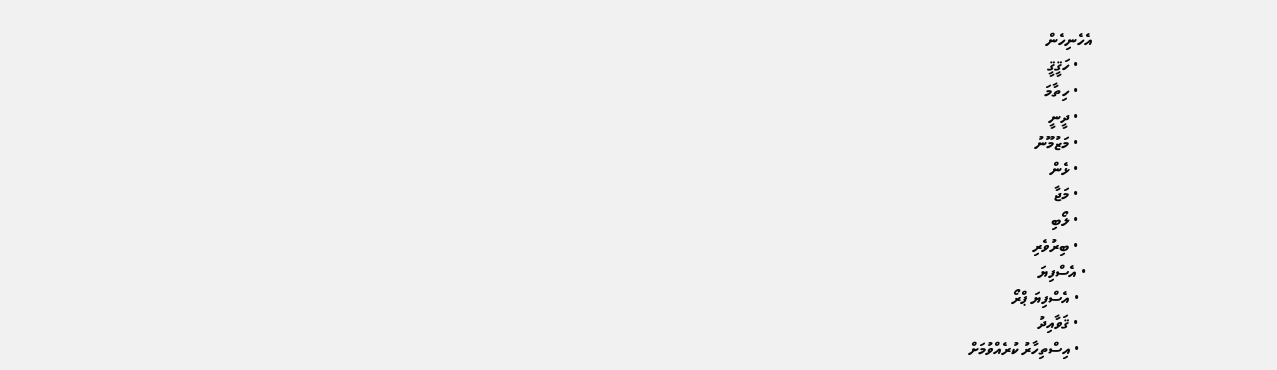އެހެނިހެން
    • ހަޤީޤީ
    • ހިތާމަ
    • ދީނީ
    • މަޒުމޫނު
    • ޅެން
    • މަޖާ
    • ލޯބި
    • ބިރުވެރި
  • އެސްފިޔަ
    • އެސްފިޔަ ޕްރޯ
    • ޤަވާއިދު
    • އިސްތިހާރު ކުރެއްވުމަށް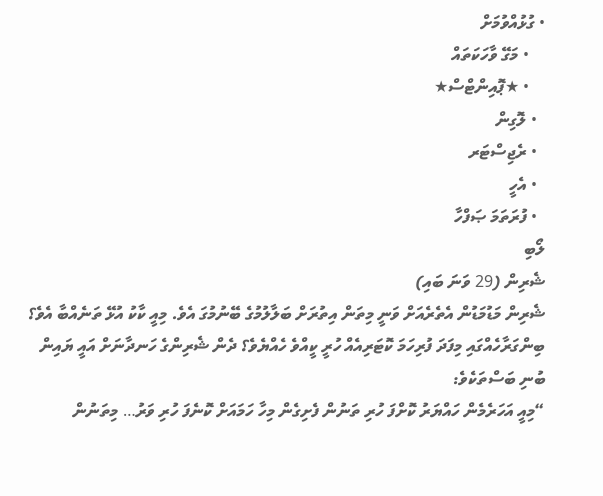• ގުޅުއްވުމަށް
    • މަގޭ ވާހަކަތައް
    • ★ޕޮއިންޓްސް★
  • ލޮގިން
  • ރެޖިސްޓަރ
  • އެހީ
  • ފުރަތަމަ ޞަފްހާ
ލޯބި
ޝެރިން (29 ވަނަ ބައި)
ޝެރިން މަޑުމަޑުން އެތެރެއަށް ވަނީ މިތަން އިތުރަށް ބަލާލުމުގެ ބޭނުމުގަ އެވެ. މިއީ ކާކު އުޅޭ ތަނެއްބާ އެވެ؟ ބިންގަރާހެއްގައި މިފަދަ ފުރިހަމަ ކޮޓަރިއެއް ހުރީ ކީއްވެ ހެއްޔެވެ؟ ދެން ޝެރިންގެ ހަނދާނަށް އައީ ޔައިން ބުނި ބަސްތަކެވެ:
“މިއީ އަހަރެމެން ހައްޔަރު ކޮށްފަ ހުރި ތަނުން ފެށިގެން މިހާ ހަމައަށް ކޮނެފަ ހުރި ވަރު… މިތަނުން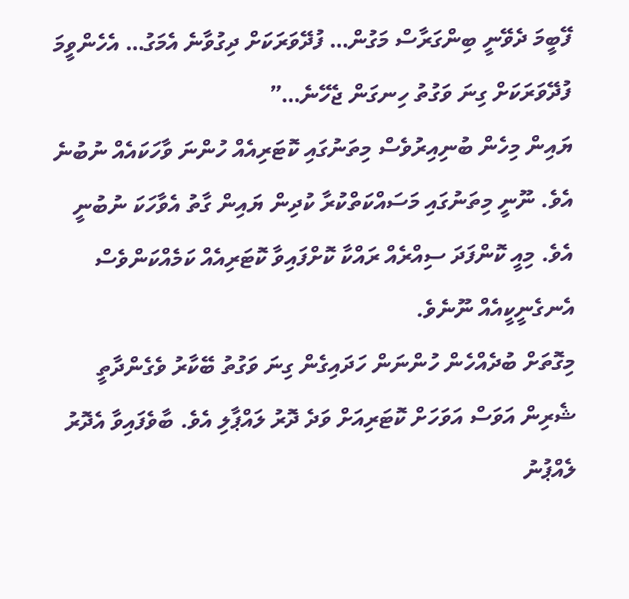ފޭބީމަ ދެވޭނީ ބިންގަރާސް މަގުން… ފުދޭވަރަކަށް ދިގުވާނެ އެމަގު… އެހެންވީމަ ފުދޭވަރަކަށް ގިނަ ވަގުތު ހިނގަން ޖެހޭނެ…”
ޔައިން މިހެން ބުނިއިރުވެސް މިތަނުގައި ކޮޓަރިއެއް ހުންނަ ވާހަކައެއް ނުބުނެ އެވެ. ނޫނީ މިތަނުގައި މަސައްކަތްކުރާ ކުދިން ޔައިން ގާތު އެވާހަކަ ނުބުނީ އެވެ. މިއީ ކޮންފަދަ ސިއްރެއް ރައްކާ ކޮށްފައިވާ ކޮޓަރިއެއް ކަމެއްކަންވެސް އެނގެނީކީއެއް ނޫނެވެ.
މިގޮތަށް ބުދެއްހެން ހުންނަން ހަދައިގެން ގިނަ ވަގުތު ބޭކާރު ވެގެންދާތީ ޝެރިން އަވަސް އަވަހަށް ކޮޓަރިއަށް ވަދެ ދޮރު ލައްޕާލި އެވެ. ބާވެފައިވާ އެދޮރު ލެއްޕުނު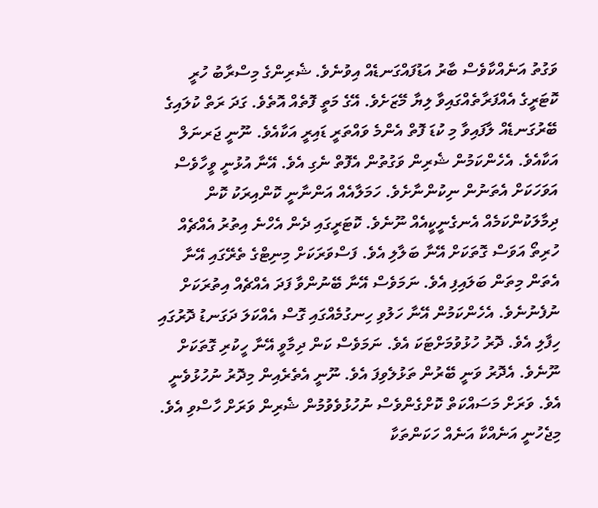ވަގުތު އަނެއްކާވެސް ބާރު އަޑުފައްގަނޑެއް އިވުނެވެ. ޝެރިންގެ މިސްރާބު ހުރީ ކޮޓަރީގެ އެއްފަރާތެއްގައިވާ ލިޔާ މޭޒަށެވެ. އޭގެ މަތީ ފޮތެއް އޮތެވެ. ގަދަ ރަތް ކުލައިގެ ބޭރުގަނޑެއް ލާފައިވާ މި ކުޑަ ފޮތް އެންމެ ވައްތަރީ ޑައިރީ އަކާއެވެ. ނޫނީ ޖަރނަލް އަކާއެވެ. އެހެންކަމުން ޝެރިން ވަގުތުން އެފޮތް ނެގި އެވެ. އޭނާ އުޅުނީ ވީހާވެސް އަވަހަކަށް އެތަނުން ނިކުންނާށެވެ. ހަމަލާއެއް އަންނާނީ ކޮންއިރަކު ކޮން ދިމާލަކުންކަމެއް އެނގެނީކީއެއް ނޫނެވެ. ކޮޓަރީގައި ދެން އެހްނެ އިތުރު އެއްޗެއް ހުރިތޯ އަވަސް ގޮތަކަށް އޭނާ ބަލާލި އެވެ. ފަސްވަރަކަށް މިނިޓްގެ ތެރޭގައި އޭނާ އެތަން މިތަން ބަލައިފި އެވެ. ނަމަވެސް އޭނާ ބޭނުންވާ ފަދަ އެއްޗެއް އިތުރަކަށް ނުފެނުނެވެ. އެހެންކަމުން އޭނާ ހަލުވި ހިނގުމެއްގައި ގޮސް އެއްކަލަ ދަގަނޑު ދޮރުގައި ހިފާލި އެވެ. ދޮރު ހުޅުވުމަށްޓަކަ އެވެ. ނަމަވެސް ކަން ދިމާވީ އޭނާ ހީކުރި ގޮތަކަށް ނޫނެވެ. އެދޮރު ވަނީ ބޭރުން ތަޅުލެވިފަ އެވެ. ނޫނީ އެތެރެއިން މިދޮރު ނުހުޅުވެނީ އެވެ. ވަރަށް މަސައްކަތް ކޮށްގެންވެސް ނުހުޅުވެވުމުން ޝެރިން ވަރަށް ހާސްވި އެވެ. މިޖެހުނީ އަނެއްކާ އަނެއް ހަކަންތަކާ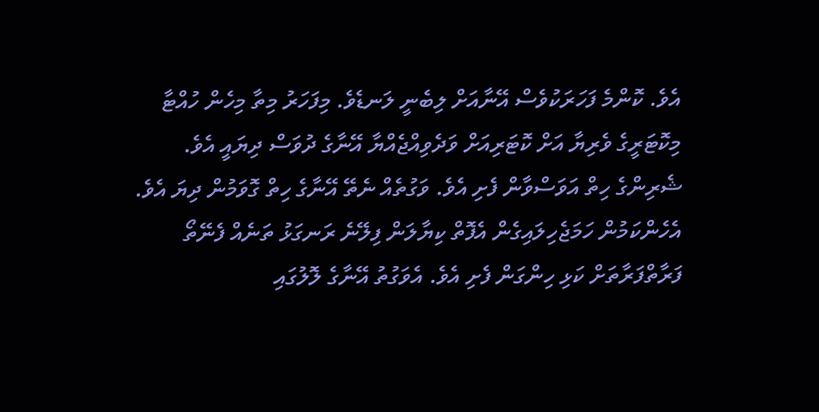އެވެ. ކޮންމެ ފަހަރަކުވެސް އޭނާއަށް ލިބެނީ ލަނޑެވެ. މިފަހަރު މިތާ މިހެން ހުއްޓާ މިކޮޓަރީގެ ވެރިޔާ އަށް ކޮޓަރިއަށް ވަދެވިއްޖެއްޔާ އޭނާގެ ދުވަސް ދިޔައީ އެވެ.
ޝެރިންގެ ހިތް އަވަސްވާން ފެށި އެވެ. ވަގުތެއް ނެތޭ އޭނާގެ ހިތް ގޮވަމުން ދިޔަ އެވެ. އެހެންކަމުން ހަމަޖެހިލައިގެން އެފޮތް ކިޔާލަން ފިލޭނެ ރަނގަޅު ތަނެއް ފެނޭތޯ ފަރާތްފަރާތަށް ކަޅި ހިންގަން ފެށި އެވެ. އެވަގުތު އޭނާގެ ލޮލުގައި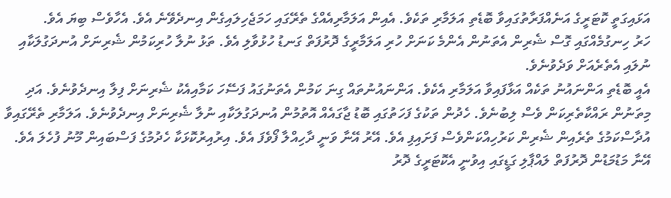އަޅައިގަތީ ކޮޓަރީގެ އަނެއްފަރާތުގައިވާ ބޮޑެތި އަލަމާރި ތަކެވެ. އެއިން އަލަމާރިއެއްގެ ތެރޭގައި ހަމަޖެހިލައިގެން އިނދެވޭނެ އެވެ. އެހާވެސް ބިޔަ އެވެ.
ހަރު ހިނގުމެއްގައި ގޮސް ޝެރިން އެތަނުން އެންމެ ކަނަށް ހުރި އަލަމާރީގެ ދޮރުފަތް ގަނޑު ހުޅުވާލި އެވެ. ތަޅު ނުލާ ހުރިކަމުން ޝެރިނަށް އުނދަގުލަކާއި ނުލައި އެތެރެއަށް ވަދެވުނެވެ.
އެއީ ބޮޑެތި އަންނައުނު ތަކެއް އަޅާފައިވާ އަލަމާރި އެކެވެ. އަންނައުނުތައް ގިނަ ކަމުން އެތަނުގައު ފަސޭހަ ކަމާއިއެކު ޝެރިނަށް ފިލާ އިނދެވުނެވެ. އަދި މިތަނުން ރައްކާތެރިކަން ވެސް ލިބުނެވެ. ހެދުން ތަކުގެ ފަހަތުގައި ބޮޑު ޖާގައެއް އޮތުމުން އުނދަގުލަކާއި ނުލާ ޝެރިނަށް އިނދެވުނެވެ. އަލަމާރި ތެރޭގައިވާ އުދާސްކަމުގެ ތެރެއިން ޝެރިން ކަރުހިއްކަންވެސް ފަށައިފި އެވެ. އޭރު އޭނާ ވަނީ ދާހިއްލާ ފޯވެފަ އެވެ. އިރުއިރުކޮޅަކާ ހެދުމުގެ ފަސްބައިން މޫނު ފުހެލަ އެވެ. އޭނާ މަޑުމަޑުން ދޮރުފަތް ލައްޕާލި ގަޑީގައި އިވުނީ އެކޮޓަރީގެ ދޮރު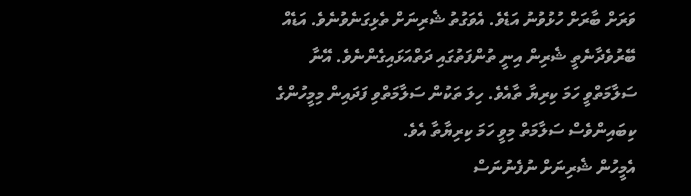ވަރަށް ބާރަށް ހުޅުވުނު އަޑެވެ. އެވަގުތު ޝެރިނަށް ތެޅިގަނެވުނެވެ. އަޑެއް ބޭރުވެދާނެތީ ޝެރިން އިނީ ތުންފަތުގައި ދަތްއަޅައިގެންނެވެ. އޭނާ ސަލާމަތްވީ ހަމަ ކިރިޔާ ތާއެވެ. ހިލަ ތަކުން ސަލާމަތްވި ފަދައިން މިމީހުންގެ ކިބައިންވެސް ސަލާމަތް މިވީ ހަމަ ކިރިޔާތާ އެވެ.
އެމީހުން ޝެރިނަށް ނުފެނުނަސް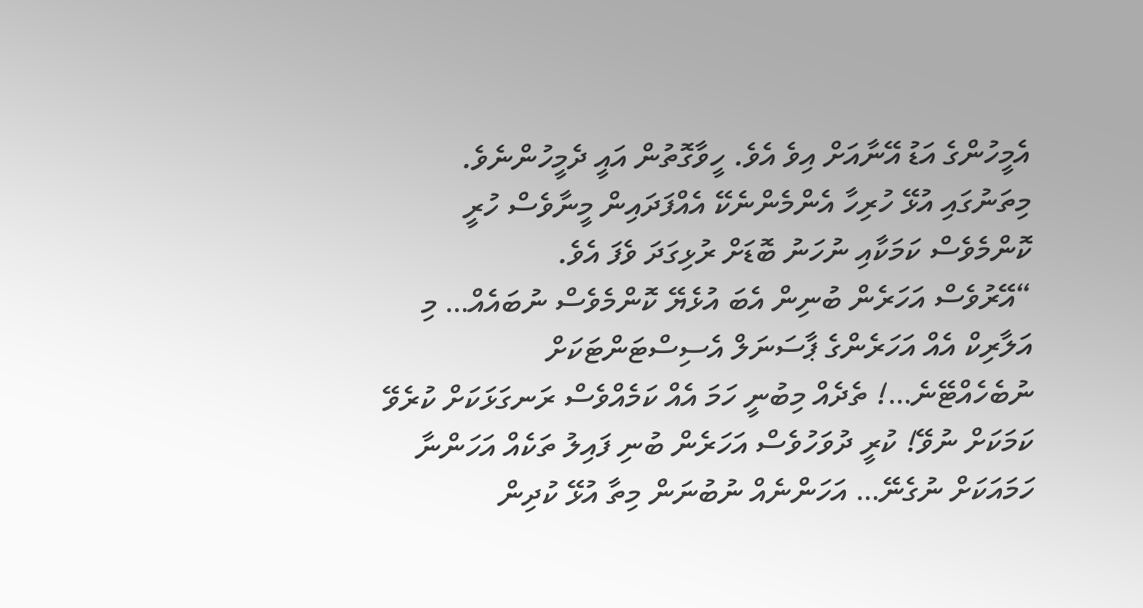އެމީހުންގެ އަޑު އޭނާއަށް އިވެ އެވެ. ހީވާގޮތުން އައީ ދެމީހުންނެވެ. މިތަނުގައި އުޅޭ ހުރިހާ އެންމެންނެކޭ އެއްފަދައިން މީނާވެސް ހުރީ ކޮންމެވެސް ކަމަކާއި ނުހަނު ބޮޑަށް ރުޅިގަދަ ވެފަ އެވެ.
“އޭރުވެސް އަހަރެން ބުނިން އެބަ އުޅެޔޭ ކޮންމެވެސް ނުބައެއް… މި އަލާރިކް އެއް އަހަރެންގެ ޕާސަނަލް އެސިސްޓަންޓަކަށް ނުބެހެއްޓޭނެ…! ތެދެއް މިބުނީ ހަމަ އެއް ކަމެއްވެސް ރަނގަޅަކަށް ކުރެވޭ ކަމަކަށް ނުވޭ! ކުރީ ދުވަހުވެސް އަހަރެން ބުނި ފައިލު ތަކެއް އަހަންނާ ހަމައަކަށް ނުގެނޭ… އަހަންނެއް ނުބުނަން މިތާ އުޅޭ ކުދިން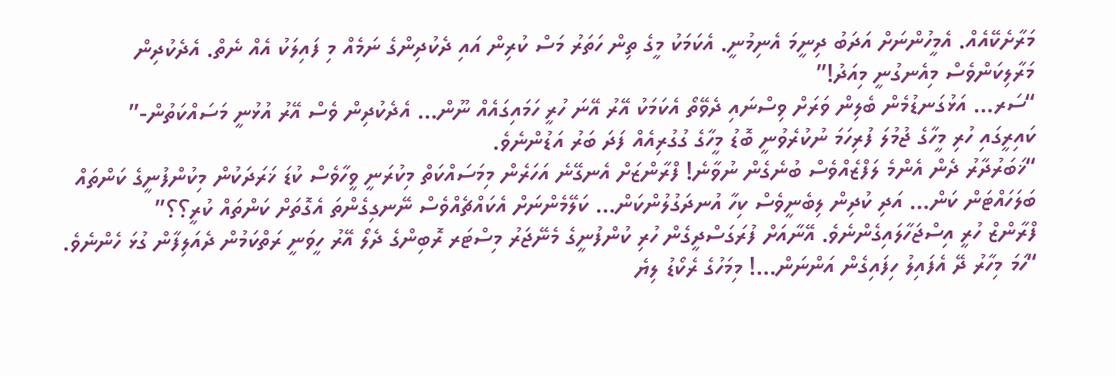މަރާށެކޭއެއް. އެމީހުންނަށް އަދަބު ދިނީމަ އެނިމުނީ. އެކަމަކު މީގެ ތިން ހަތަރު މަސް ކުރިން އައި ދެކުދިންގެ ނަމެއް މި ފައިލަކު އެއް ނެތް. އެދެކުދިން މަރާލިކަންވެސް މިއެނގުނީ މިއަދު!”
“ސަރ… އަޅުގަނޑުމެން ބެލިން ވަރަށް ވިސްނައި ދެވޭތޯ އެކަމަކު އޭރު އޭނަ ހުރީ ހަމައިގައެއް ނޫން… އެދެކުދިން ވެސް އޭރު އުޅުނީ މަސައްކަތުން-”
ކައިރީގައި ހުރި މީހާގެ ޖުމުލަ ފުރިހަމަ ނުކުރެވުނީ ބޮޑު މީހާގެ ގުގުރިއެއް ފަދަ ބަރު އަޑުންނެވެ.
“ޚަބަރުދާރު ދެން އެންމެ ލަފްޒެއްވެސް ބުނެގެން ނުވާނެ! ފްރާންޒަށް އެނގޭނެ އަހަރެން މިމަސައްކަތް މިކުރަނީ ވީހާވެސް ކުޑަ ޚަރަދަކުން މިކުންފުނީގެ ކަންތައް ބަލަހައްޓަން ކަން… އަދި ކުދިން ލިބެނީވެސް ކިހާ އުނދަގުލުންކަން… ކަލޭމެންނަށް އެކައްޗެއްވެސް ނޭނގިގެންތަ އެގޮތަށް ކަންތައް ކުރީ؟؟”
ފްރާންޒް ހުރީ އިސްޖަހާލައިގެންނެވެ. އޭނާއަށް ފުރަގަސްދީގެން ހުރި ކުންފުނީގެ މެނޭޖަރު މިސްޓަރ ރޮބިންގެ ދެލޯ އޭރު ހީވަނީ ރަތްކަމުން ދެއަލިފާން ގުޅަ ހެންނެވެ.
“ހަމަ މިހާރު ދޭ އެފައިލު ހިފައިގެން އަންނަން…! މިމަހުގެ ރެކޯޑު ލިޔެ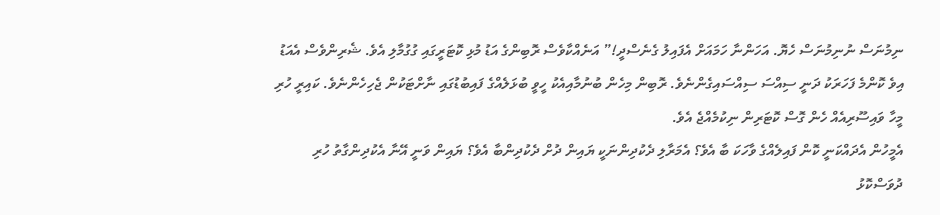ނިމުނަސް ނުނިމުނަސް ހެޔޮ. އަހަންނާ ހަމައަށް އެފައިލު ގެނެސްދީ!” އަނެއްކާވެސް ރޮބިންގެ އަޑު މުޅި ކޮޓަރީގައި ގުގުމާލި އެވެ. ޝެރިންވެސް އެއަޑު އިވެ ކޮންމެ ފަހަރަކު ދަނީ ސިއްސަ ސިއްސައިގެންނެވެ. ރޮބިން މިހެން ބުނުމާއިއެކު ހީވީ ބުޅަލެއްގެ ފައިބުޑުގައި ނާށްޓަކުން ޖެހިހެންނެވެ. ކައިރީ ހުރި މީހާ ވައިސޫރިއެއް ހެން ގޮސް ކޮޓަރިން ނިކުމެއްޖެ އެވެ.
އެމީހުން އެދައްކަނީ ކޮން ފައިލެއްގެ ވާހަކަ ބާ އެވެ؟ އެމަރާލި ދެކުދިންނަކީ ޔައިން ދުށް ދެކުދިންބާ އެވެ؟ ޔައިން ވަނީ އޭނާ އެކުދިންގާތު ހުރި ދުވަސްކޮޅު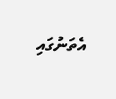އެތަނުގައި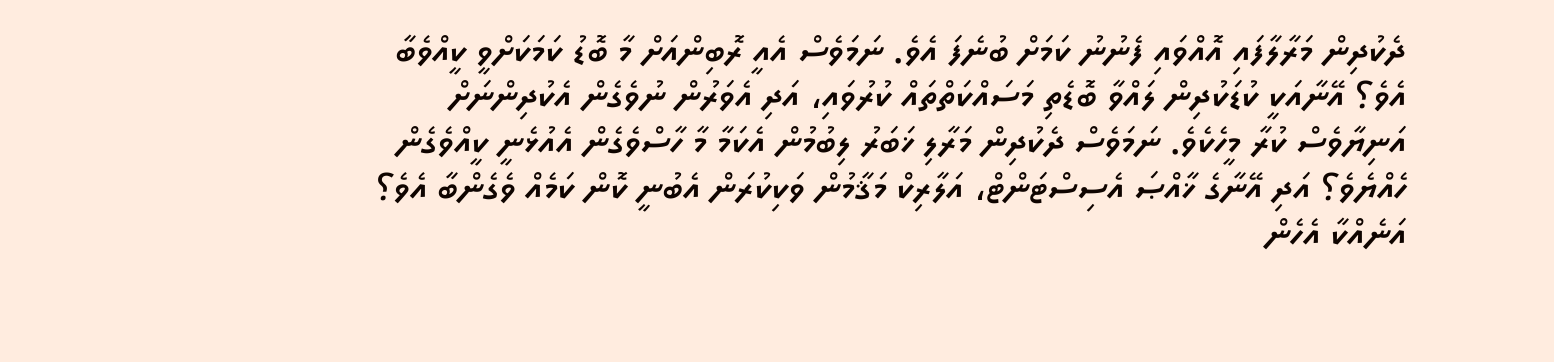ދެކުދިން މަރާލާފައި އޮއްވައި ފެނުނު ކަމަށް ބުނެފަ އެވެ. ނަމަވެސް އެއީ ރޮބިންއަށް މާ ބޮޑު ކަމަކަށްވީ ކީއްވެބާ އެވެ؟ އޭނާއަކީ ކުޑަކުދިން ލައްވާ ބޮޑެތި މަސައްކަތްތައް ކުރުވައި، އަދި އެވަރުން ނުވެގެން އެކުދިންނަށް އަނިޔާވެސް ކުރާ މީހެކެވެ. ނަމަވެސް ދެކުދިން މަރާލި ޚަބަރު ލިބުމުން އެކަމާ މާ ހާސްވެގެން އެއުޅެނީ ކީއްވެގެން ހެއްޔެވެ؟ އަދި އޭނާގެ ޚާއްޞަ އެސިސްޓަންޓް، އަލާރިކް މަޤާމުން ވަކިކުރަން އެބުނީ ކޮން ކަމެއް ވެގެންބާ އެވެ؟ އަނެއްކާ އެހެން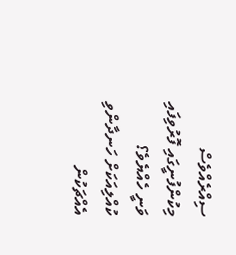ސިއްރެއްވެސް މިކުންފުނީގައި ފޮރުވިފައި ވަނީ ހެއްޔެވެ؟
ކުއްލިއަކަށް ހަނދާންވި އެއްޗަކުން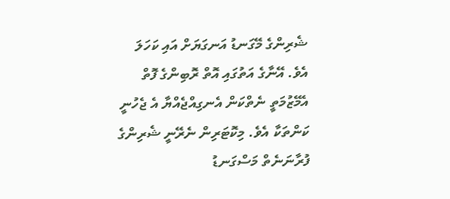ޝެރިންގެ މޭގަނޑު އަނގަޔަށް އައި ކަހަލަ އެވެ. އޭނާގެ އަތުގައި އޮތް ރޮބިންގެ ފޮތް އެމޭޒުމަތީ ނެތްކަން އެނގިއްޖެއްޔާ އެ ޖެހުނީ ކަންތަކާ އެވެ. މިކޮޓަރިން ނެރޭނީ ޝެރިންގެ ފުރާނަނެތް މަސްގަނޑު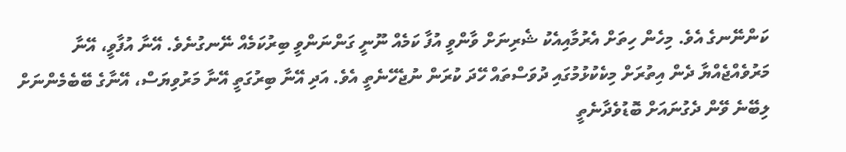ކަންނޭނގެ އެވެ. މިހެން ހިތަށް އެރުމާއިއެކު ޝެރިނަށް ވާންވީ އުފާ ކަމެއް ނޫނީ ގަންނަންވީ ބިރުކަމެއް ނޭނގުނެވެ. އޭނާ އުފާވީ، އޭނާ މަރުވެއްޖެއްޔާ ދެން އިތުރަށް މިކެކުޅުމުގައި ދުވަސްތައް ހޭދަ ކުރަން ނުޖެހޭނެތީ އެވެ. އަދި އޭނާ ބިރުގަތީ އޭނާ މަރުވިޔަސް، އޭނާގެ ބޭބެމެންނަށް ލިބޭނެ ވޭން ދެގުނައަށް ބޮޑުވެދާނެތީ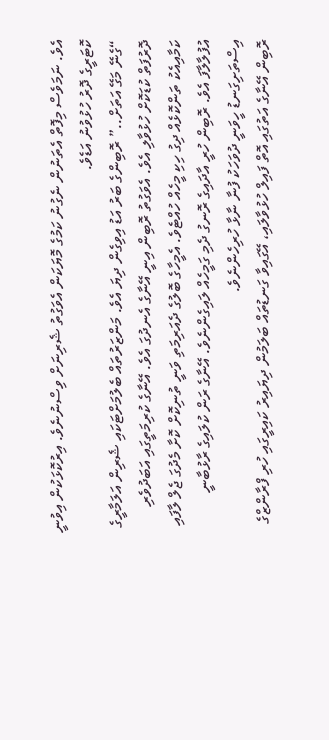އެވެ. ނަމަވެސް މިފޮތް އެތަނުން ނެގުނު ކަމުގެ މޮޔަކަން އެވަގުތު ޝެރިނަށް ވިސްނުނެވެ. އިރުކޮޅަކުން އިވުނީ ކޮޓަރީގެ ދޮރު ހުޅުވުނު އަޑެވެ.
“ގެނޭ މަގޭ އަތަށް..” ރޮބިންގެ ބަރު އަޑު އިވިގެން ދިޔަ އެވެ. މަންޒަރުތައް ބެލުމަށްޓަކައި ޝެރިން އަލަމާރީގެ ދޮރުފަތް ކުޑަކޮށް ހުޅުވާލި އެވެ. އެވަގުތު ރޮބިން އިނީ އޭނާގެ އެނދުގަ އެވެ. އޭނާގެ ކުރިމަތީގައި އަބަދުވެރި ކަމާއިއެކު ތަންކޮޅެއް ދިގު ހިކި މީހެއް ހުއްޓެވެ. އެމީހާގެ ބޮލުގެ ދެއަރިމަތި ވަނީ ތުނިކޮށް ކޮށާ މެދުގަ ޖެލް ލާފައި އުފުލާލާފަ އެވެ. ރޮބިން ހުރީ އާދައިގެ ރޮނގު ދެމި ގަމީހެއް ލައިގެންނެވެ. އޭނާގެ ރަން ކުލައިގެ ރާޅުބާނީ އިސްތަށިގަނޑު ހީވަނީ ދުވަހަކު ފުނާ ނާޅާ ހުރިހެންނެވެ.
ރޮބިން އޭނާގެ އަތުގައި އޮތް ފައިލް ހުޅުވާލައި، އޭގައިވާ ގަނޑުތައް ބަލަމުން ދިޔައިރު ކައިރީގައި ހުރި ފްރާންޒްގެ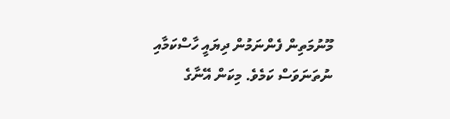މޫނުމަތިން ފެންނަމުން ދިޔައީ ހާސްކަމާއި ނުތަނަވަސް ކަމެވެ. މިކަން އޭނާގެ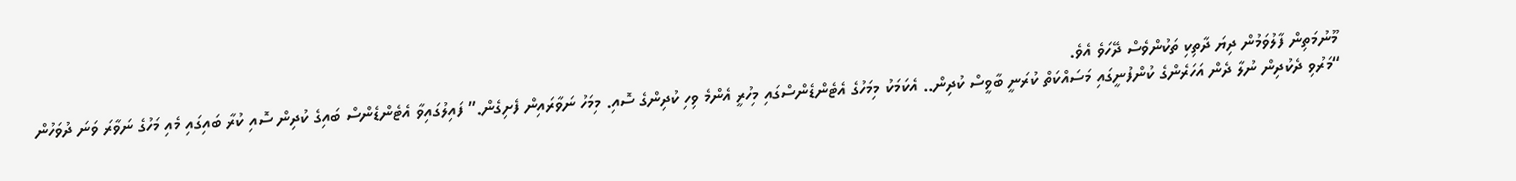މޫނުމަތިން ފާލުވަމުން ދިޔަ ދާތިކި ތަކުންވެސް ދޭހަވެ އެވެ.
“މަރުވި ދެކުދިން ނުލާ ދެން އަހަރެންގެ ކުންފުނީގައި މަސައްކަތް ކުރަނީ ބާވީސް ކުދިން.. އެކަމަކު މިމަހުގެ އެޓެންޑެންސްގައި މިހުރީ އެންމެ ވިހި ކުދިންގެ ސޮއި. މިމަހު ނަވާރައިން ފެށިގެން.” ފައިލުގައިވާ އެޓެންޑެންސް ބައިގެ ކުދިން ސޮއި ކުރާ ބައިގައި މެއި މަހުގެ ނަވާރަ ވަނަ ދުވަހުން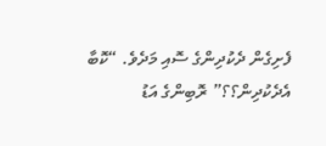ފެށިގެން ދެކުދިންގެ ސޮއި މަދެވެ. “ކޮބާ އެދެކުދިން؟؟” ރޮބިންގެ އަޑު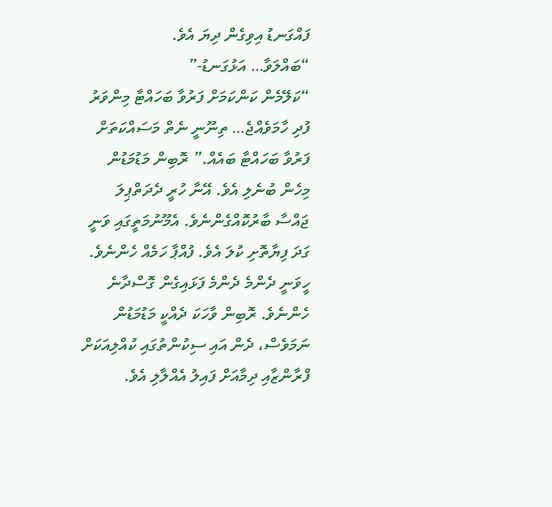ފައްގަނޑު އިވިގެން ދިޔަ އެވެ.
“ބައްލަވާ… އަޅުގަނޑު-”
“ކަލޭމެން ކަންކަމަށް ފަރުވާ ބަހައްޓާ މިންވަރު ފުދި ހާމަވެއްޖެ… ތިނޫނީ ނެތް މަސައްކަތަށް ފަރުވާ ބަހައްޓާ ބައެއް.” ރޮބިން މަޑުމަޑުން މިހެން ބުނެލި އެވެ. އޭނާ ހުރީ ދެދަތްޕިލަ ޖައްސާ ބާރުކޮއްގެންނެވެ. އެމޫނުމަތީގައި ވަނީ ގަދަ ފިޔާތޮށި ކުލަ އެވެ. ފުއްޕާ ހަމެއް ހެންނެވެ. ހީވަނީ ދެންމެ ދެންމެ ފަޅައިގެން ގޮސްދާނެ ހެންނެވެ. ރޮބިން ވާހަކަ ދެއްކީ މަޑުމަޑުން ނަމަވެސް، ދެން އައި ސިކުންތުގައި ކުއްލިއަކަށް ފްރާންޒާއި ދިމާއަށް ފައިލު އެއްލާލި އެވެ.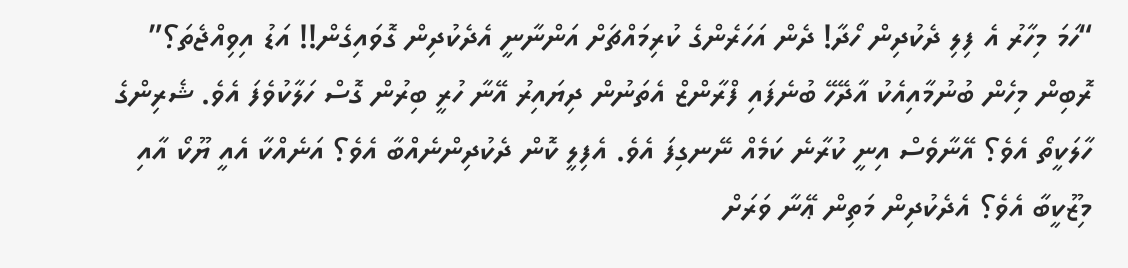“ހަމަ މިހާރު އެ ފިލި ދެކުދިން ހޯދާ! ދެން އަހަރެންގެ ކުރިމައްޗަށް އަންނާނީ އެދެކުދިން ގޮވައިގެން!! އަޑު އިވިއްޖެތަ؟” ރޮބިން މިހެން ބުނުމާއިއެކު އާދޭހޭ ބުނެފައި ފްރާންޒް އެތަނުން ދިޔައިރު އޭނާ ހުރީ ބިރުން ގޮސް ހަލާކުވެފަ އެވެ. ޝެރިންގެ ހާލަކީތޯ އެވެ؟ އޭނާވެސް އިނީ ކުރާނެ ކަމެއް ނޭނގިފަ އެވެ. އެފިލީ ކޮން ދެކުދިންނެއްބާ އެވެ؟ އަނެއްކާ އެއީ ޔޫކޯ އާއި މިޒޫކީބާ އެވެ؟ އެދެކުދިން މަތިން ޢޭނާ ވަރަށް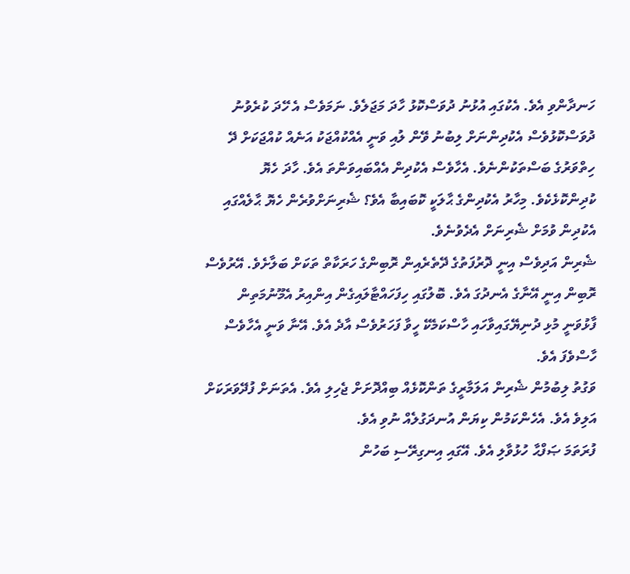ހަނދާންވި އެވެ. އެކުގައި އުޅުނު ދުވަސްކޮޅު ހާދަ މަޖަލެވެ. ނަމަވެސް އެ ހޭދަ ކުރެވުނު ދުވަސްކޮޅުވެސް އެކުދިންނަށް ލިބުނު ވޭން ލުއި ވަނީ އެއްކުއްޖަކު އަނެއް ކުއްޖަކަށް ދޭ ހިތްވަރުގެ ބަސްތަކުންނެވެ. އެހާވެސް އެކުދިން އެއްބައިވަންތަ އެވެ. ހާދަ ހެޔޮ ކުދިންކޮޅެކެވެ. މިހާރު އެކުދިންގެ ޙާލަކީ ކޮބައިބާ އެވެ؟ ޝެރިނަށްވުރެން ހެޔޮ ޙާލެއްގައި އެކުދިން ވުމަށް ޝެރިނަށް އެދެވުނެވެ.
ޝެރިން އަދިވެސް އިނީ ދޮރުފަތުގެ ދޭތެރެއިން ރޮބިންގެ ހަރަކާތް ތަކަށް ބަލާށެވެ. އޭރުވެސް ރޮބިން އިނީ އޭނާގެ އެނދުގަ އެވެ. ބޮލުގައި ހިފަހައްޓާލައިގެން އިންއިރު އެމޫނުމަތިން ފާޅުވަނީ މުޅި ދުނިޔޭގައިވާހައި ހާސްކަމެކޭ ހީވާ ފަހަރުވެސް އާދެ އެވެ. އޭނާ ވަނީ އެހާވެސް ހާސްވެފަ އެވެ.
ވަގުތު ލިބުމުން ޝެރިން އަލަމާރީގެ ތަންކޮޅެއް ބިއްދޮށަށް ޖެހިލި އެވެ. އެތަނަށް ފުދޭވަރަކަށް އަލިވެ އެވެ. އެހެންކަމުން ކިޔަން އުނދަގުލެއް ނުވި އެވެ.
ފުރަތަމަ ޞަފްޙާ ހުޅުވާލި އެވެ. އޭގައި އިނގިރޭސި ބަހުން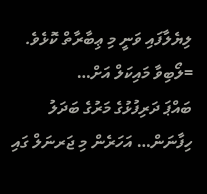ލިޔެލާފައި ވަނީ މި ޢިބާރާތް ކޮޅެވެ.
=ލޯބިވާ މައިކަލް އަށް…
ބައްޕަ ދަރިފުޅުގެ މަރުގެ ބަދަލު ހިފާނަން… އަހަރެން މި ޖަރނަލް ގައި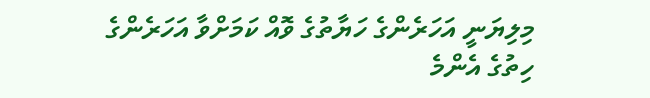މިލިޔަނީ އަހަރެންގެ ހަޔާތުގެ ވޮއް ކަމަށްވާ އަހަރެންގެ ހިތުގެ އެންމެ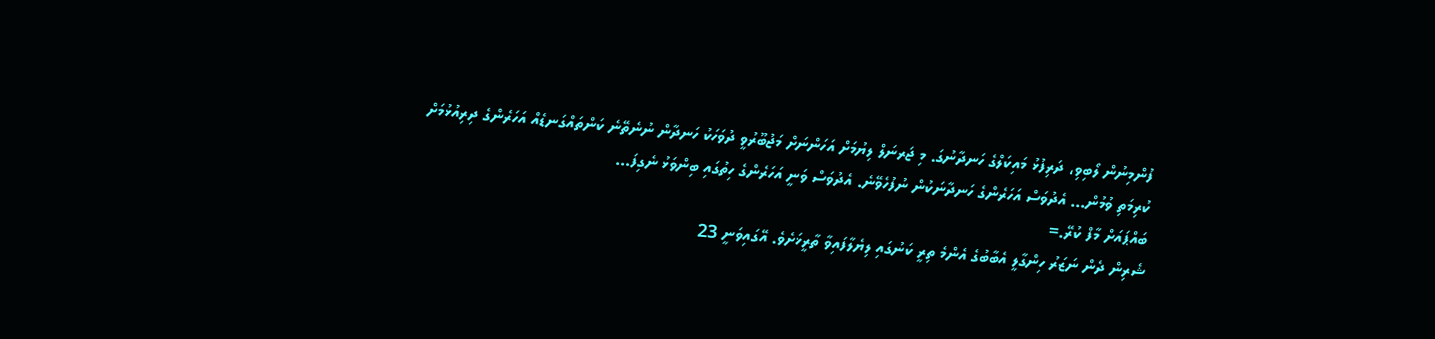ފުންމިނުން ލޯބިވި، ދަރިފުޅު މައިކަލްގެ ހަނދާނުގަ. މި ޖަރނަލް ލިޔުމަށް އަހަންނަށް މަޖުބޫރުވީ ދުވަހަކު ހަނދާން ނުނެތޭނެ ކަންތައްގަނޑެއް އަހަރެންގެ ދިރިއުޅުމަށް ކުރިމަތި ވުމުން… އެދުވަސް އަހަރެންގެ ހަނދާނަކުން ނުފުހެވޭނެ. އެދުވަސް ވަނީ އަހަރެންގެ ހިތުގައި ބިންވަޅު ނެގިފަ…
ބައްޕައަށް މާފް ކުރޭ.=
ޝެރިން ދެން ނަޒަރު ހިންގާލީ އެބާބުގެ އެންމެ ތިރީ ކަނުގައި ލިޔެލާފައިވާ ތާރީޚަށެވެ. އޭގައިވަނީ 23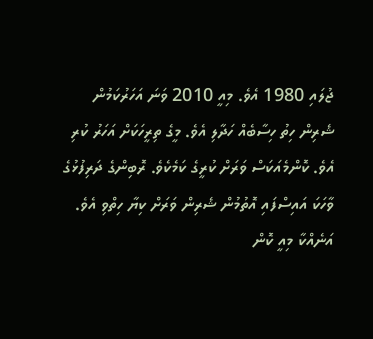ޖުލައި 1980 އެވެ. މިއީ 2010 ވަނަ އަހަރުކަމުން ޝެރިން ހިތު ހިސާބެއް ހަދާލި އެވެ. މީގެ ތިރީހަކަށް އަހަރު ކުރި އެވެ. ކޮންމެއަކަސް ވަރަށް ކުރީގެ ކަމެކެވެ. ރޮބިންގެ ދަރިފުޅުގެ ވާހަކަ އައިސްފައި އޮތުމުން ޝެރިން ވަރަށް ކިޔާ ހިތްވި އެވެ. އަނެއްކާ މިއީ ކޮން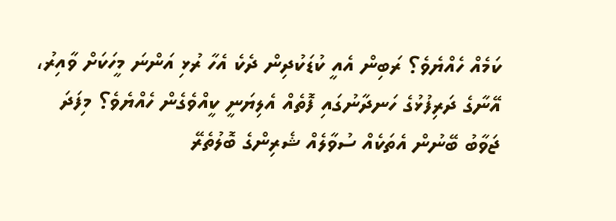ކަމެއް ހެއްޔެވެ؟ ރަބިން އެއީ ކުޑަކުދިން ދެކެ އެހާ ރުޅި އަންނަ މީހަކަށް ވާއިރު، އޭނާގެ ދަރިފުޅުގެ ހަނދާނުގައި ފޮތެއް އެލިޔަނީ ކީއްވެގެން ހެއްޔެވެ؟ މިފަދަ ޖަވާބު ބޭނުން އެތަކެއް ސުވާލެއް ޝެރިންގެ ބޮލުތެރޭ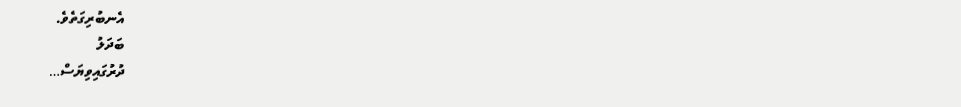އެނބުރިގަތެވެ.
ބަދަލު
ދުރުގައިވިޔަސް…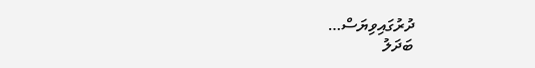ދުރުގައިވިޔަސް…
ބަދަލު